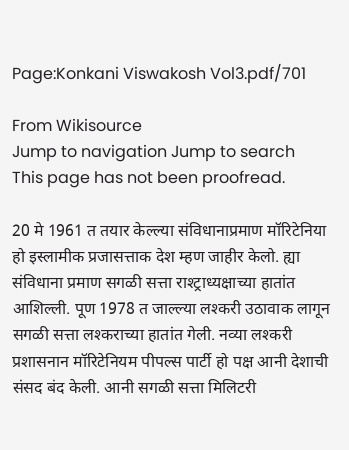Page:Konkani Viswakosh Vol3.pdf/701

From Wikisource
Jump to navigation Jump to search
This page has not been proofread.

20 मे 1961 त तयार केल्ल्या संविधानाप्रमाण मॉरिटेनिया हो इस्लामीक प्रजासत्ताक देश म्हण जाहीर केलो. ह्या संविधाना प्रमाण सगळी सत्ता राश्ट्राध्यक्षाच्या हातांत आशिल्ली. पूण 1978 त जाल्ल्या लश्करी उठावाक लागून सगळी सत्ता लश्कराच्या हातांत गेली. नव्या लश्करी प्रशासनान मॉरिटेनियम पीपल्स पार्टी हो पक्ष आनी देशाची संसद बंद केली. आनी सगळी सत्ता मिलिटरी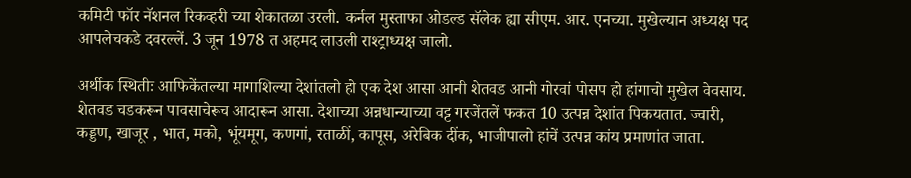कमिटी फॉर नॅशनल रिकव्हरी च्या शेकातळा उरली. कर्नल मुस्ताफा ओडल्ड सॅलेक ह्या सीएम. आर. एनच्या. मुखेल्यान अध्यक्ष पद आपलेचकडे दवरल्लें. 3 जून 1978 त अहमद लाउली राश्ट्राध्यक्ष जालो.

अर्थीक स्थितीः आफिकेंतल्या मागाशिल्या देशांतलो हो एक देश आसा आनी शेतवड आनी गोरवां पोसप हो हांगाचो मुखेल वेवसाय. शेतवड चडकरून पावसाचेरूच आदारून आसा. देशाच्या अन्नधान्याच्या वट्ट गरजेंतलें फकत 10 उत्पन्न देशांत पिकयतात. ज्वारी, कड्डण, खाजूर , भात, मको, भूंयमूग, कणगां, रताळीं, कापूस, अरेबिक दींक, भाजीपालो हांचें उत्पन्न कांय प्रमाणांत जाता.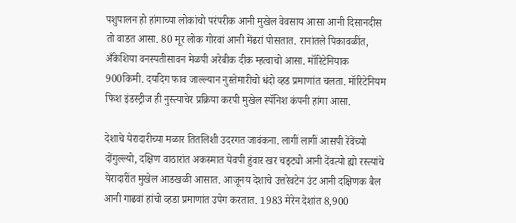पशुपालन हो हांगाच्या लोकांचो परंपरीक आनी मुखेल वेवसाय आसा आनी दिसानदीस तो वाडत आसा. 80 मूर लोक गोरवां आनी मेंढरां पोसतात. रानांतले पिकावळींत, अँकेशिया वनस्पतीसावन मेळपी अरेबीक दीक म्हत्वाचो आसा. मॉरिटेनियाक 900किमी. दर्यादेग फाव जाल्ल्यान नुस्तेमारीचो धंदो व्हड प्रमाणांत चलता. मॉरिटेनियम फिश इंडस्ट्रीज ही नुस्त्याचेर प्रक्रिया करपी मुखेल स्पॅनिश कंपनी हांगा आसा.

देशाचे येरादारीच्या मळार तितलिशी उदरगत जावंकना. लागीं लागीं आसपी रेंवेंच्यो दोंगुल्ल्यो, दक्षिण वाठारांत अकस्मात येवपी हुंवार खर चड्ट्यो आनी देंवत्यो ह्यो रस्त्यांचे येरादारींत मुखेल आडखळी आसात. आजूनय देशाचे उत्तरेवटेन उंट आनी दक्षिणक बैल आनी गाढवां हांचो व्हडा प्रमाणांत उपेग करतात. 1983 मेरेन देशांत 8,900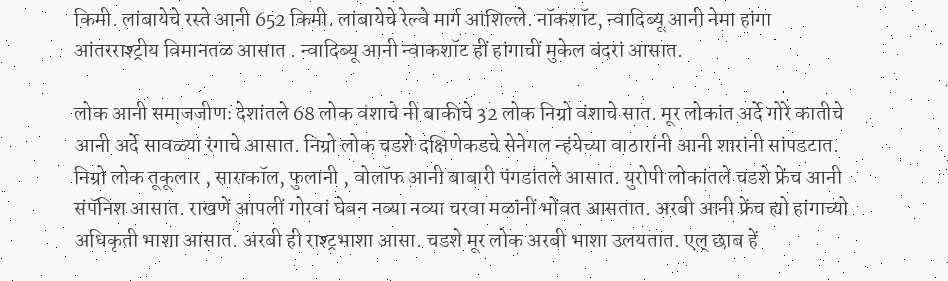किमी. लांबायेचे रस्ते आनी 652 किमी. लांबायेचे रेल्वे मार्ग आशिल्ले. नॉकशॉट, न्वादिब्यू आनी नेमा हांगा आंतरराश्ट्रीय विमानतळ आसात . न्वादिब्यू आनी न्वाकशॉट हीं हांगाचीं मुकेल बंदरां आसात.

लोक आनी समाजजीणः देशांतले 68 लोक वंशाचे नी बाकीचे 32 लोक निग्रो वंशाचे सात. मूर लोकांत अर्दे गोरे कातीचे आनी अर्दे सावळ्या रंगाचे आसात. निग्रो लोक चडशे दक्षिणेकडचे सेनेगल न्हंयेच्या वाठारांनी आनी शारांनी सांपडटात. निग्रो लोक तूकूलार , साराकॉल, फुलानी , वोलॉफ आनी बाबारी पंगडांतले आसात. युरोपी लोकांतले चडशे फ्रेंच आनी संपॅनिश आसात. राखणें आपलीं गोरवां घेवन नव्या नव्या चरवा मळांनीं भोंवत आसतात. अरबी आनी फ्रेंच ह्यो हांगाच्यो अधिकृती भाशा आसात. अरबी ही राश्ट्रभाशा आसा. चडशे मूर लोक अरबी भाशा उलयतात. एल् छाब हें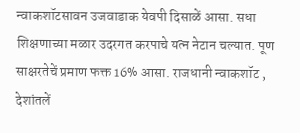न्वाकशॉटसावन उजवाडाक येवपी दिसाळें आसा. सधा शिक्षणाच्या मळार उदरगत करपाचे यत्न नेटान चल्यात. पूण साक्षरतेचें प्रमाण फक्त 16% आसा. राजधानी न्वाकशॉट , देशांतलें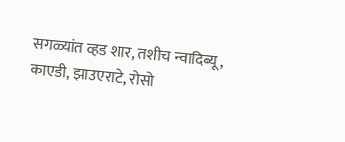सगळ्यांत व्हड शार, तशीच न्वादिब्यू, काएडी, झाउएराटे, रोसो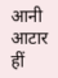आनी आटार हीं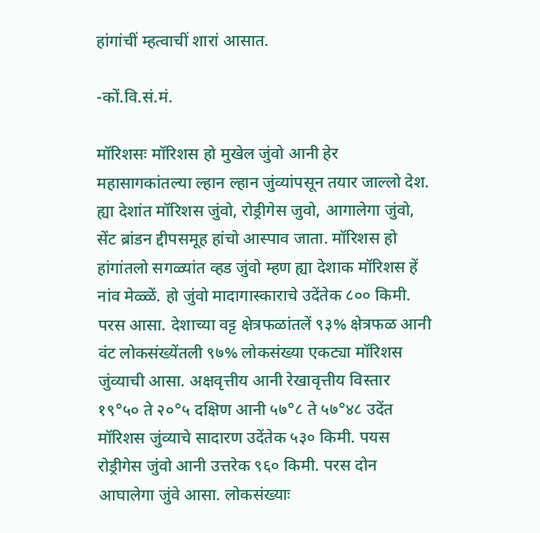हांगांचीं म्हत्वाचीं शारां आसात.

-कों.वि.सं.मं.

मॉरिशसः मॉरिशस हो मुखेल जुंवो आनी हेर महासागकांतल्या ल्हान ल्हान जुंव्यांपसून तयार जाल्लो देश. ह्या देशांत मॉरिशस जुंवो, रोड्रीगेस जुवो, आगालेगा जुंवो, सेंट ब्रांडन द्दीपसमूह हांचो आस्पाव जाता. मॉरिशस हो हांगांतलो सगळ्यांत व्हड जुंवो म्हण ह्या देशाक मॉरिशस हें नांव मेळ्ळें. हो जुंवो मादागास्काराचे उदेंतेक ८०० किमी. परस आसा. देशाच्या वट्ट क्षेत्रफळांतलें ९३% क्षेत्रफळ आनी वंट लोकसंख्येंतली ९७% लोकसंख्या एकट्या मॉरिशस जुंव्याची आसा. अक्षवृत्तीय आनी रेखावृत्तीय विस्तार १९°५० ते २०°५ दक्षिण आनी ५७°८ ते ५७°४८ उदेंत मॉरिशस जुंव्याचे सादारण उदेंतेक ५३० किमी. पयस रोड्रीगेस जुंवो आनी उत्तरेक ९६० किमी. परस दोन आघालेगा जुंवे आसा. लोकसंख्याः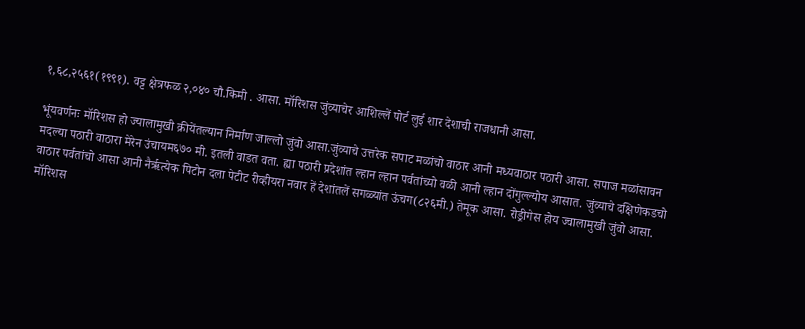१,६८,२५६‍१(१९९१). वट्ट क्षेत्रफळ २,०४० चौ.किमी . आसा. मॉरिशस जुंव्याचेर आशिल्लें पोर्ट लुई शार देशाची राजधानी आसा.

भूंयवर्णनः मॉरिशस हो ज्यालामुखी क्रीयेंतल्यान निर्माण जाल्लो जुंवो आसा.जुंव्याचे उत्तरेक सपाट मळांचो वाठार आनी मध्यवाठार पठारी आसा. सपाज मळांसावन मदल्या पठारी वाठारा मेरेन उंचायम६७० मी. इतली वाडत वता. ह्या पठारी प्रदेशांत ल्हान ल्हान पर्वतांच्यो वळी आनी ल्हान दोंगुल्ल्योय आसात. जुंव्याचे दक्षिणेकडचो वाठार पर्वतांचो आसा आनी नैर्ऋत्येक पिटोन दला पेटीट रीव्हीयरा नवार हें देशांतलें सगळ्यांत ऊंचग(८२६मी.) तेमूक आसा. रोड्रीगेस होय ज्वालामुखी जुंवो आसा. मॉरिशस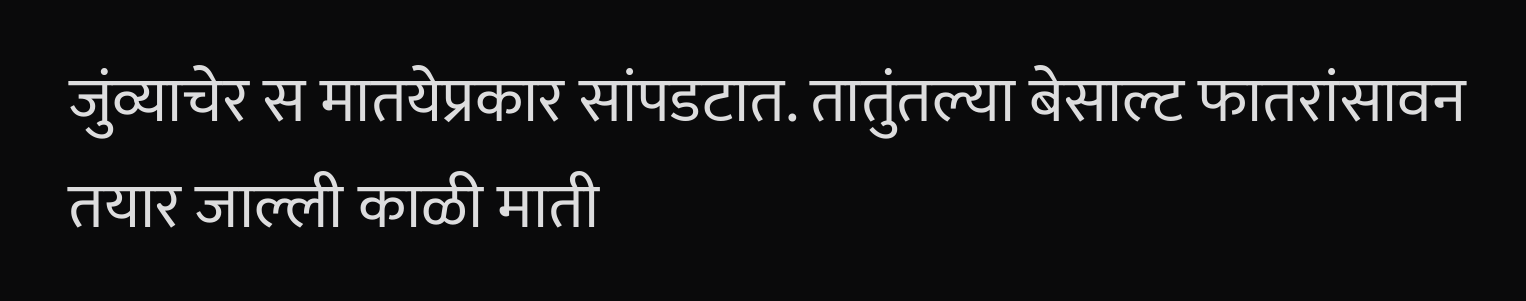जुंव्याचेर स मातयेप्रकार सांपडटात. तातुंतल्या बेसाल्ट फातरांसावन तयार जाल्ली काळी माती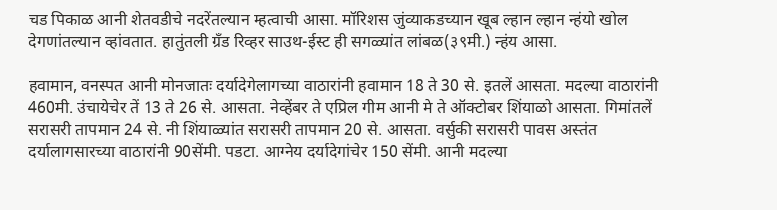चड पिकाळ आनी शेतवडीचे नदरेंतल्यान म्हत्वाची आसा. मॉरिशस जुंव्याकडच्यान खूब ल्हान ल्हान न्हंयो खोल देगणांतल्यान व्हांवतात. हातुंतली ग्रँड रिव्हर साउथ-ईस्ट ही सगळ्यांत लांबळ(३९मी.) न्हंय आसा.

हवामान, वनस्पत आनी मोनजातः दर्यादेगेलागच्या वाठारांनी हवामान 18 ते 30 से. इतलें आसता. मदल्या वाठारांनी 460मी. उंचायेचेर तें 13 ते 26 से. आसता. नेव्हेंबर ते एप्रिल गीम आनी मे ते ऑक्टोबर शिंयाळो आसता. गिमांतलें सरासरी तापमान 24 से. नी शिंयाळ्यांत सरासरी तापमान 20 से. आसता. वर्सुकी सरासरी पावस अस्तंत दर्यालागसारच्या वाठारांनी 90सेंमी. पडटा. आग्नेय दर्यादेगांचेर 150 सेंमी. आनी मदल्या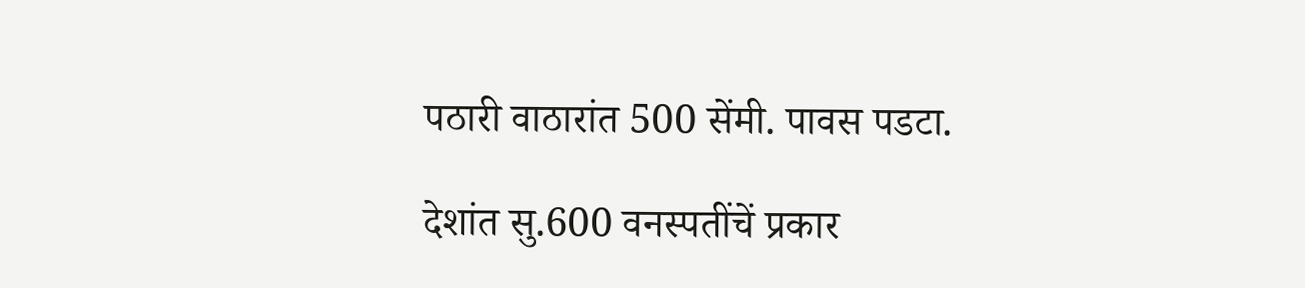पठारी वाठारांत 500 सेंमी. पावस पडटा.

देशांत सु.600 वनस्पतींचें प्रकार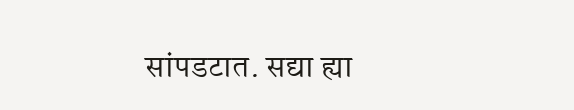सांपडटात. सद्या ह्या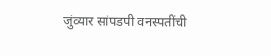जुंव्यार सांपडपी वनस्पतींची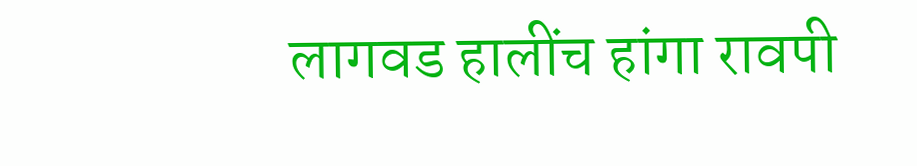लागवड हालींच हांगा रावपी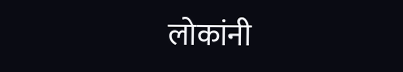लोकांनी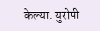केल्या. युरोपी